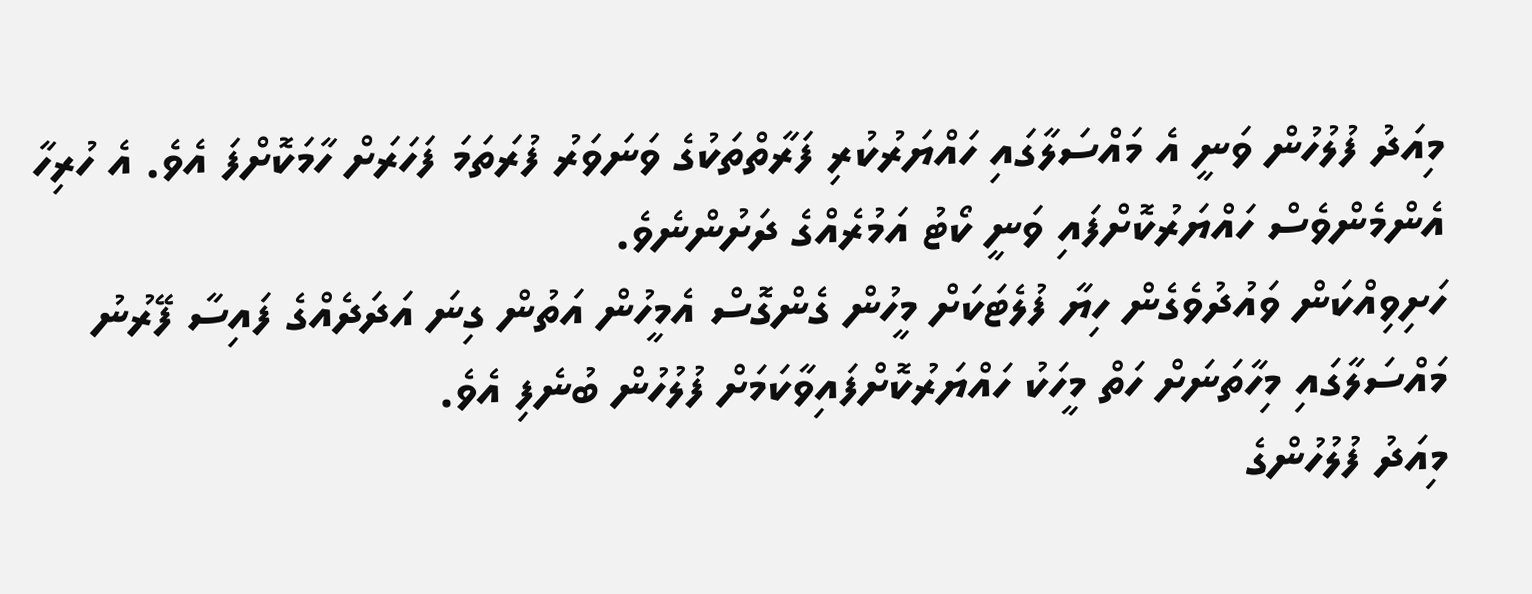މިއަދު ފުލުހުން ވަނީ އެ މައްސަލާގައި ހައްޔަރުކުރި ފަރާތްތަކުގެ ވަނަވަރު ފުރަތަމަ ފަހަރަށް ހާމަކޮށްފަ އެވެ. އެ ހުރިހާ އެންމެންވެސް ހައްޔަރުކޮށްފައި ވަނީ ކޯޓު އަމުރެއްގެ ދަށުންނެވެ.
ހަށިވިއްކަން ވައުދުވެގެން ހިޔާ ފުލެޓަކަށް މީހުން ގެންގޮސް އެމީހުން އަތުން ގިނަ އަދަދެއްގެ ފައިސާ ފޭރުނު މައްސަލާގައި މިހާތަނަށް ހަތް މީހަކު ހައްޔަރުކޮށްފައިވާކަމަށް ފުލުހުން ބުނެފި އެވެ.
މިއަދު ފުލުހުންގެ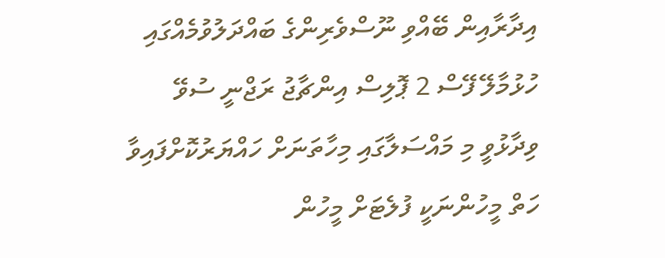އިދާރާއިން ބޭއްވި ނޫސްވެރިންގެ ބައްދަލުވުމެއްގައި ހުޅުމާލޭ ފޭސް 2 ޕޮލިސް އިންޗާޖު ރަޖްނީ ސުވޭ ވިދާޅުވީ މި މައްސަލާގައި މިހާތަނަށް ހައްޔަރުކޮށްފައިވާ ހަތް މީހުންނަކީ ފުލެޓަށް މީހުން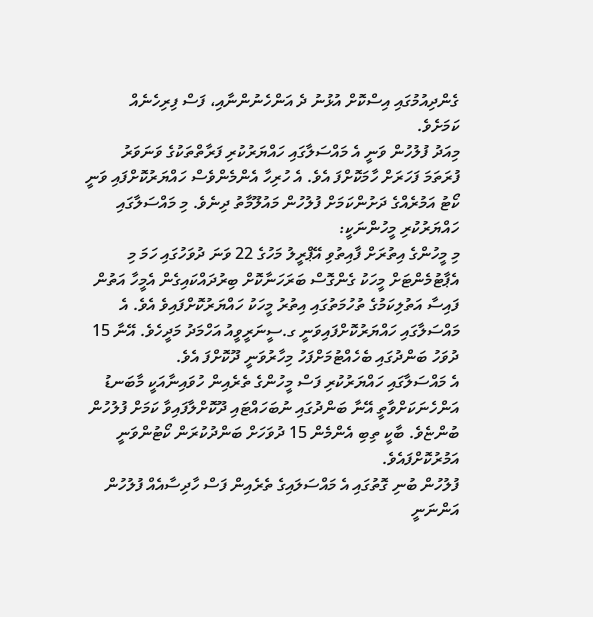ގެންދިއުމުގައި އިސްކޮށް އުޅުނު ދެ އަންހެނުންނާއި، ފަސް ފިރިހެނެއް ކަމަށެވެ.
މިއަދު ފުލުހުން ވަނީ އެ މައްސަލާގައި ހައްޔަރުކުރި ފަރާތްތަކުގެ ވަނަވަރު ފުރަތަމަ ފަހަރަށް ހާމަކޮށްފަ އެވެ. އެ ހުރިހާ އެންމެންވެސް ހައްޔަރުކޮށްފައި ވަނީ ކޯޓު އަމުރެއްގެ ދަށުންކަމަށް ފުލުހުން މައުލޫމާތު ދިނެވެ. މި މައްސަލާގައި ހައްޔަރުކުރި މީހުންނަކީ:
މި މީހުންގެ އިތުރަށް ފާއިތުވި އޭޕްރީލު މަހުގެ 22 ވަނަ ދުވަހުގައި ހަމަ މި އެޕާޓުމެންޓަށް މީހަކު ގެންގޮސް ބަރަހަނާކޮށް ބިރުދައްކައިގެން އެމީހާ އަތުން ފައިސާ އަތުލިކަމުގެ ތުހުމަތުގައި އިތުރު މީހަކު ހައްޔަރުކޮށްފައިވެ އެވެ. އެ މައްސަލާގައި ހައްޔަރުކޮށްފައިވަނީ ގ.ސީނަރީވީއު އަހްމަދު މަދީހެވެ. އޭނާ 15 ދުވަހު ބަންދުގައި ބެހެއްޓުމަށްފަހު މިހާރުވަނީ ދޫކޮށްފަ އެވެ.
އެ މައްސަލާގައި ހައްޔަރުކުރި ފަސް މީހުންގެ ތެރެއިން ހުވައިނާއަކީ މާބަނޑު އަންހެނަކަށްވާތީ އޭނާ ބަންދުގައި ނުބަހައްޓައި ދޫކޮށްލާފައިވާ ކަމަށް ފުލުހުން ބުންޏެވެ. ބާކީ ތިބި އެންމެން 15 ދުވަހަށް ބަންދުކުރަން ކޯޓުންވަނީ އަމުރުކޮށްފައެވެ.
ފުލުހުން ބުނި ގޮތުގައި އެ މައްސަލައިގެ ތެރެއިން ފަސް ހާދިސާއެއް ފުލުހުން އަންނަނީ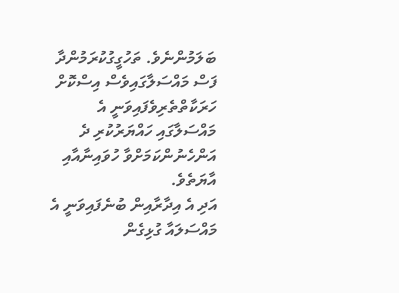ބަލަމުންނެވެ. ތަހުގީގުކުރަމުންދާ ފަސް މައްސަލާގައިވެސް އިސްކޮށް ހަރަކާތްތެރިވެފައިވަނީ އެ މައްސަލާގައި ހައްޔަރުކުރި ދެ އަންހެނުންކަމަށްވާ ހުވައިނާއާއި އާޔަތެވެ.
އަދި އެ އިދާރާއިން ބުނެފައިވަނީ އެ މައްސަލައާ ގުޅިގެން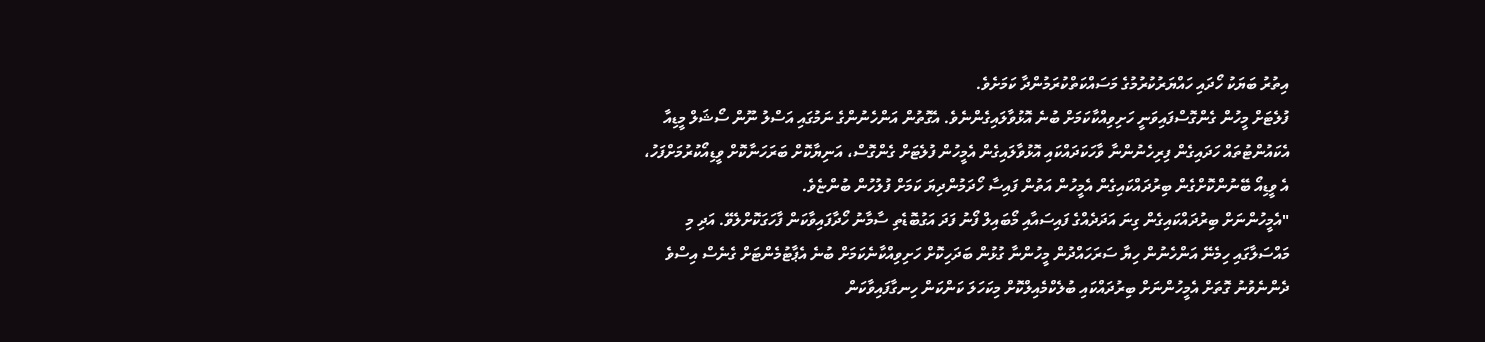އިތުރު ބަޔަކު ހޯދައި ހައްޔަރުކުރުމުގެ މަސައްކަތްކުރަމުންދާ ކަމަށެވެ.
ފުލެޓަށް މީހުން ގެންގޮސްފައިވަނީ ހަށިވިއްކާކަމަށް ބުނެ އޮޅުވާލައިގެންނެވެ. އެގޮތުން އަންހެނުންގެ ނަމުގައި އަސްލު ނޫން ސޯޝަލް މީޑިއާ އެކައުންޓުތައް ހަދައިގެން ފިރިހެނުންނާ ވާހަކަދައްކައި އޮޅުވާލައިގެން އެމީހުން ފުލެޓަށް ގެންގޮސް، އަނިޔާކޮށް ބަރަހަނާކޮށް ވީޑިއޯކުރުމަށްފަހު، އެ ވީޑިއޯ ބޭނުންކޮށްގެން ބިރުދައްކައިގެން އެމީހުން އަތުން ފައިސާ ހޯދަމުންދިޔަ ކަމަށް ފުލުހުން ބުންޏެވެ.
"އެމީހުންނަށް ބިރުދައްކައިގެން ގިނަ އަދަދެއްގެ ފައިސައާއި މޯބައިލް ފޯނު ފަދަ އަގުބޮޑެތި ސާމާނު ހޯދާފައިވާކަން ފާހަގަކޮށްލެވޭ. އަދި މި މައްސަލާގައި ހިމެނޭ އަންހެނުން ހިޔާ ސަރަހައްދުން މީހުންނާ ގުޅުން ބަދަހިކޮށް ހަށިވިއްކާނެކަމަށް ބުނެ އެޕާޓުމެންޓަށް ގެނެސް އިސްވެ ދެންނެވުނު ގޮތަށް އެމީހުންނަށް ބިރުދައްކައި ބުލެކްމެއިލްކޮށް މިކަހަލަ ކަންކަން ހިނގާފައިވާކަން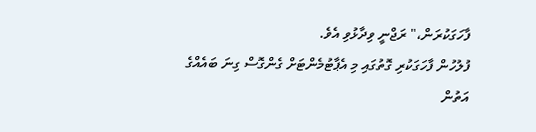ފާހަގަކުރަން،" ރަޖްނީ ވިދާޅުވި އެވެ.
ފުލުހުން ފާހަގަކުރި ގޮތުގައި މި އެޕާޓުމެންޓަށް ގެންގޮސް ގިނަ ބައެއްގެ އަތުން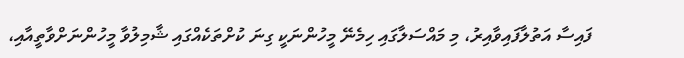ފައިސާ އަތުލާފައިވާއިރު، މި މައްސަލާގައި ހިމެނޭ މީހުންނަކީ ގިނަ ކުށްތަކެއްގައި ޝާމިލުވާ މީހުންނަށްވާތީއާއި،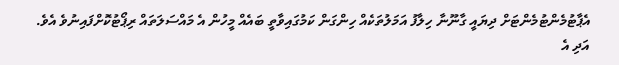އެޕާޓުމެންޓުމެންޓަށް ދިޔައީ ގާނޫނާ ހިލާފު އަމަލުތަކެއް ހިންގަން ކަމުގައިވާތީ ބައެއް މީހުން އެ މައްސަލަތައް ރިޕޯޓުކޮށްފައިނުވެ އެވެ.
އަދި އެ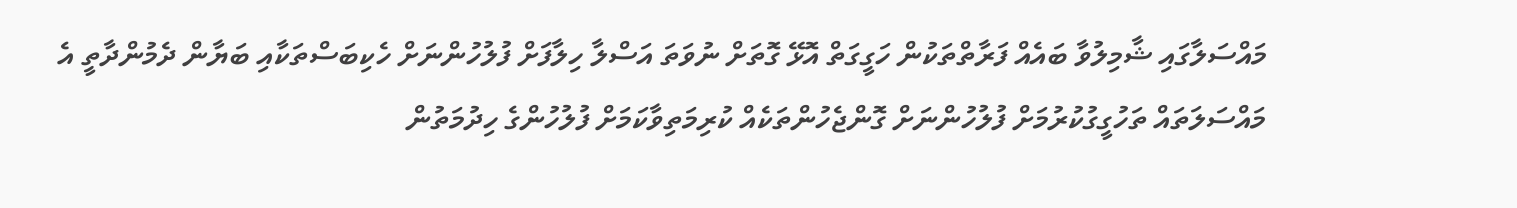މައްސަލާގައި ޝާމިލުވާ ބައެއް ފަރާތްތަކުން ހަގީގަތް އޮޅޭ ގޮތަށް ނުވަތަ އަސްލާ ހިލާފަށް ފުލުހުންނަށް ހެކިބަސްތަކާއި ބަޔާން ދެމުންދާތީ އެ މައްސަލަތައް ތަހުގީގުކުރުމަށް ފުލުހުންނަށް ގޮންޖެހުންތަކެއް ކުރިމަތިވާކަމަށް ފުލުހުންގެ ހިދުމަތުން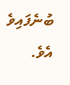ބުނެފައިވެ އެވެ.